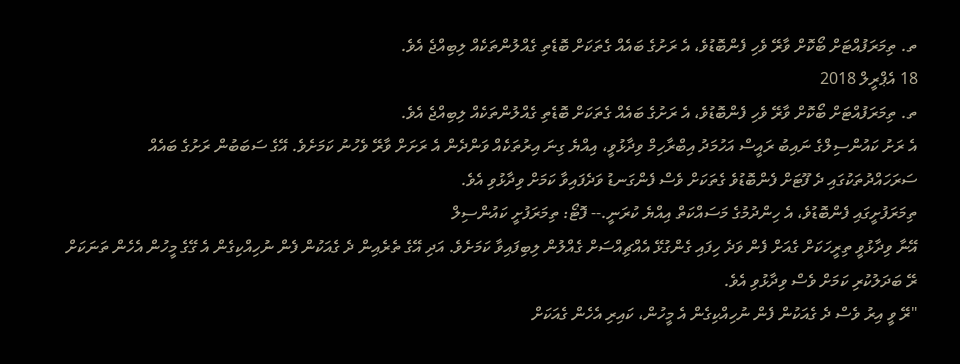ތ. ތިމަރަފުއްޓަށް ބޯކޮށް ވާރޭ ވެހި ފެންބޮޑުވެ، އެ ރަށުގެ ބައެއް ގެތަކަށް ބޮޑެތި ގެއްލުންތަކެއް ލިބިއްޖެ އެވެ.
18 އެޕްރީލް 2018
ތ. ތިމަރަފުއްޓަށް ބޯކޮށް ވާރޭ ވެހި ފެންބޮޑުވެ، އެ ރަށުގެ ބައެއް ގެތަކަށް ބޮޑެތި ގެއްލުންތަކެއް ލިބިއްޖެ އެވެ.
އެ ރަށު ކައުންސިލްގެ ނައިބު ރައީސް އަހުމަދު އިބްރާހިމް ވިދާޅުވީ، އިއްޔެ ގިނަ އިރުތަކެއް ވަންދެން އެ ރަށަށް ވާރޭ ވެހުނު ކަމަށެވެ. އޭގެ ސަބަބުން ރަށުގެ ބައެއް ސަރަހައްދުތަކުގައި ދެ ފޫޓަށް ފެންބޮޑުވެ ގެތަކަށް ވެސް ފެންގަނޑު ވަދެފައިވާ ކަމަށް ވިދާޅުވި އެވެ.
ތިމަރަފުށީގައި ފެންބޮޑުވެ، އެ ހިންދުމުގެ މަސައްކަތް އިއްޔެ ކުރަނީ.-- ފޮޓޯ: ތިމަރަފުށީ ކައުންސިލް
އޭނާ ވިދާޅުވީ ތިރީހަކަށް ގެއަށް ފެން ވަދެ ހިފައި ގެންގުޅޭ އެއްޗިއްސަށް ގެއްލުން ލިބިފައިވާ ކަމަށެވެ. އަދި އޭގެ ތެރެއިން ދެ ގެއަކުން ފެން ނުހިއްކިގެން އެ ގޭގެ މީހުން އެހެން ތަނަކަށް ރޭ ބަދަލުކުރި ކަމަށް ވެސް ވިދާޅުވި އެވެ.
"ރޭ ވީ އިރު ވެސް ދެ ގެއަކުން ފެން ނުހިއްކިގެން އެ މީހުން، ކައިރި އެހެން ގެއަކަށް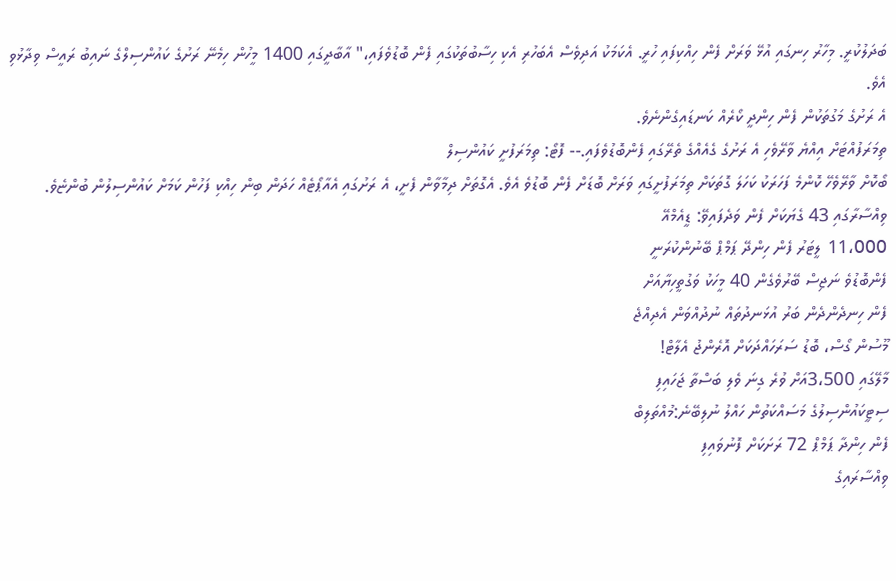ބަދަލުކުރީ. މިހާރު ހިނގައި އުޅޭ ވަރަށް ފެން ހިއްކިފައި ހުރީ. އެކަމަކު އަދިވެސް އެބަހުރި އެކި ހިސާބުތަކުގައި ފެން ބޮޑުވެފައި،" އާބާދީގައި 1400 މީހުން ހިމެނޭ ރަށުގެ ކައުންސިލްގެ ނައިބު ރައީސް ވިދާޅުވި އެވެ.
އެ ރަށުގެ މަގުތަކުން ފެން ހިންދީ ކޯރެއް ކަނޑައިގެންނެވެ.
ތިމަރަފުއްޓަށް އިއްޔެ ވާރޭވެހި އެ ރަށުގެ ގެއެއްގެ ތެރޭގައި ފެންބޮޑުވެފައި.-- ފޮޓޯ: ތިމަރަފުށީ ކައުންސިލް
ބޯކޮށް ވާރޭވެހޭ ކޮންމެ ފަހަރަކު ކަހަލަ ގޮތަކަށް ތިމަރަފުށީގައި ވަރަށް ބޮޑަށް ފެން ބޮޑުވެ އެވެ. އެގޮތަށް ދިމާވާން ފެށީ، އެ ރަށުގައި އެއާޕޯޓެއް ހަދަން ބިން ހިއްކި ފަހުން ކަމަށް ކައުންސިލުން ބުންޏެވެ.
ވިއްސާރާގައި 43 ގެޔަކަށް ފެން ވަދެފައިވޭ: ޑީއެމްއޭ
11،000 ލީޓަރު ފެން ހިންދޭ ޕަމްޕް ބޭނުންކުރަނީ
ފެންބޮޑުވެ ނަޖިސް ބޭރުވެގެން 40 މީހަކު ވަގުތީހިޔާއަށް
ފެން ހިނދެންދެން ބަރު އުޅަނދުތައް ނުދުއްވަން އެދިއްޖެ
މޫސުން ގޯސް، ބޮޑު ސަރަހައްދަކަށް އޮރެންޖު އެލާޓް!
މާލޭގައި 3،500އަށް ވުރެ ގިނަ ވެލި ބަސްތާ ޖަހައިފި
ސިޓީކައުންސިލުގެ މަސައްކަތުން ހައްލު ނުލިބޭނެ:މުއްތަލިބް
ފެން ހިންދާ ޕަމްޕް 72 ރަށަކަށް ފޮނުވައިފި
ވިއްސާރައިގެ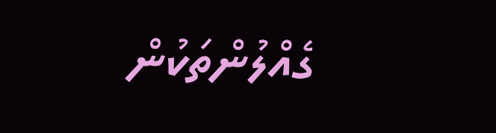ގެއްލުންތަކުން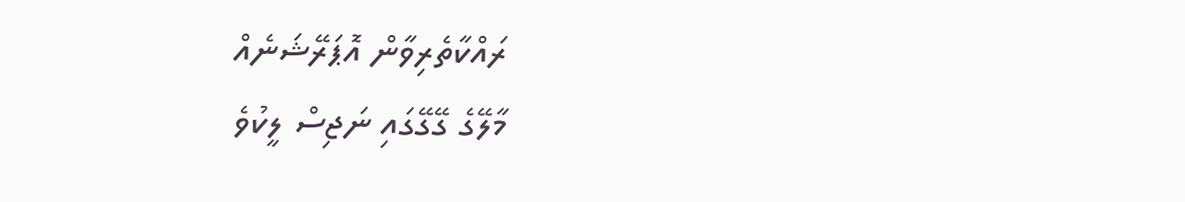ރައްކާތެރިވާން އޮޕަރޭޝަނެއް
މާލޭގެ ގޭގޭގައި ނަޖިސް ލީކުވެ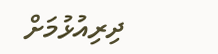ދިރިއުޅުމަށް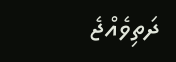ދަތިވެއްޖެ